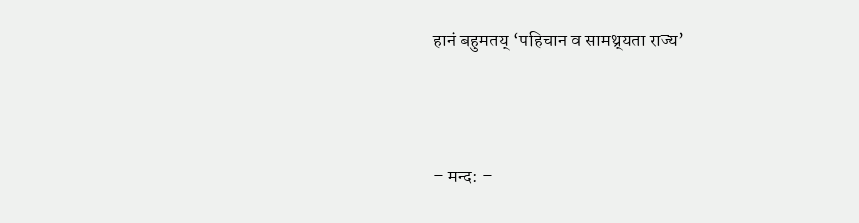हानं बहुमतय् ‘पहिचान व सामथ्र्यता राज्य’



– मन्द: –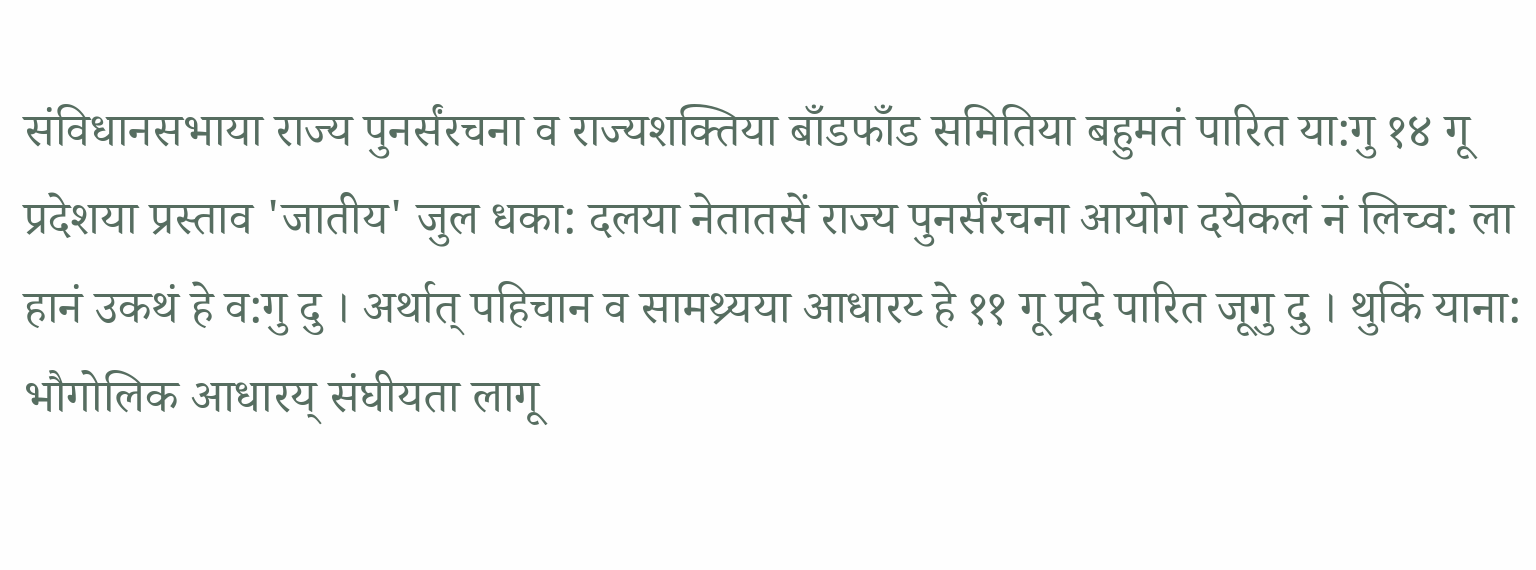संविधानसभाया राज्य पुनर्संरचना व राज्यशक्तिया बाँडफाँड समितिया बहुमतं पारित या:गु १४ गू प्रदेशया प्रस्ताव 'जातीय' जुल धका: दलया नेतातसें राज्य पुनर्संरचना आयोग दयेकलं नं लिच्व: ला हानं उकथं हे व:गु दु । अर्थात् पहिचान व सामथ्र्यया आधारय्‍ हे ११ गू प्रदे पारित जूगु दु । थुकिं याना: भौगोलिक आधारय् संघीयता लागू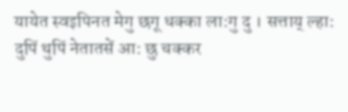यायेत स्वइपिनत मेगु छगू धक्का ला:गु दु । सत्ताय् ल्हा: दुपिं थुपिं नेतातसें आ: छु चक्कर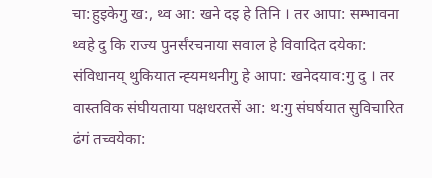चा:हुइकेगु ख:, थ्व आ: खने दइ हे तिनि । तर आपा: सम्भावना थ्वहे दु कि राज्य पुनर्संरचनाया सवाल हे विवादित दयेका: संविधानय् थुकियात न्ह्‍यमथनीगु हे आपा: खनेदयाव:गु दु । तर वास्तविक संघीयताया पक्षधरतसें आ: थ:गु संघर्षयात सुविचारित ढंगं तच्वयेका: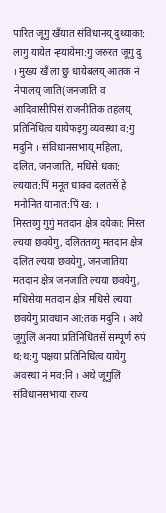पारित जूगु खँयात संविधानय् दुथ्याका: लागु यायेत न्ह्‍यायेमा:गु जरुरत जूगु दु । मुख्य खँ ला छु धायेबलय् आतक नं नेपालय् जाति(जनजाति व आदिवासीपिसं राजनीतिक तहलय् प्रतिनिधित्व यायेफइगु व्यवस्था व:गु मदुनि । संविधानसभाय् महिला, दलित, जनजाति, मधिसे धका: ल्ययात:पिं मनूत धाक्व दलतसें हे मनोनित यानात:पिं ख: ।
मिस्तय्‍गु गुगुं मतदान क्षेत्र दयेका: मिस्त ल्यया छ्‍वयेगु, दलिततय्‍गु मतदान क्षेत्र दलित ल्यया छ्‍वयेगु, जनजातिया मतदान क्षेत्र जनजाति ल्यया छ्‍वयेगु, मधिसेया मतदान क्षेत्र मधिसे ल्यया छ्‍वयेगु प्रावधान आ:तक मदुनि । अथे जूगुलिं अनया प्रतिनिधितसें सम्पूर्ण रुपं थ:थ:गु पक्षया प्रतिनिधित्व यायेगु अवस्था नं मव:नि । अथे जूगुलिं संविधानसभाया राज्य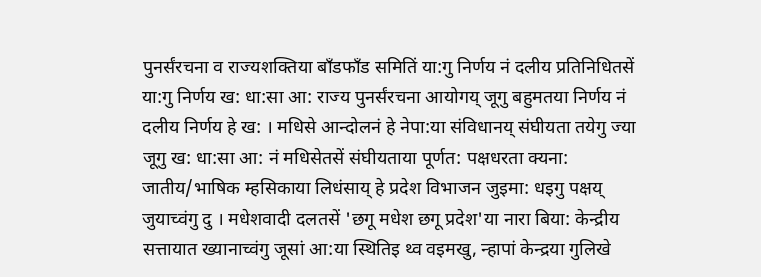पुनर्संरचना व राज्यशक्तिया बाँडफाँड समितिं या:गु निर्णय नं दलीय प्रतिनिधितसें या:गु निर्णय ख: धा:सा आ: राज्य पुनर्संरचना आयोगय् जूगु बहुमतया निर्णय नं दलीय निर्णय हे ख: । मधिसे आन्दोलनं हे नेपा:या संविधानय् संघीयता तयेगु ज्या जूगु ख: धा:सा आ: नं मधिसेतसें संघीयताया पूर्णत: पक्षधरता क्यना: जातीय/भाषिक म्हसिकाया लिधंसाय् हे प्रदेश विभाजन जुइमा: धइगु पक्षय् जुयाच्वंगु दु । मधेशवादी दलतसें 'छगू मधेश छगू प्रदेश'या नारा बिया: केन्द्रीय सत्तायात ख्यानाच्वंगु जूसां आ:या स्थितिइ थ्व वइमखु, न्हापां केन्द्रया गुलिखे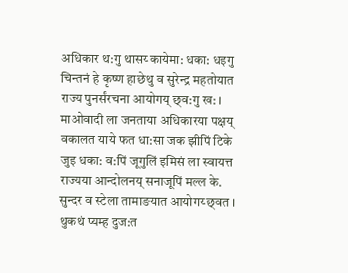अधिकार थ:गु थासय्‍ कायेमा: धका: धइगु चिन्तनं हे कृष्ण हाछेथु व सुरेन्द्र महतोयात राज्य पुनर्संरचना आयोगय् छ्‍व:गु ख: ।
माओवादी ला जनताया अधिकारया पक्षय् वकालत याये फत धा:सा जक झीपिं टिके जुइ धका: व:पिं जूगुलिं इमिसं ला स्वायत्त राज्यया आन्दोलनय् सनाजूपिं मल्ल के. सुन्दर व स्टेला तामाङयात आयोगय्‍ छ्‍वत । थुकथं प्यम्ह दुज:त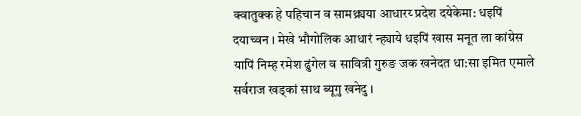क्वातुक्क हे पहिचान व सामथ्र्यया आधारय्‍ प्रदेश दयेकेमा: धइपिं दयाच्वन । मेखे भौगोलिक आधारं न्ह्‍याये धइपिं खास मनूत ला कांग्रेस यापिं निम्ह रमेश ढुंगेल व सावित्री गुरुङ जक खनेदत धा:सा इमित एमाले सर्वराज खड्‍कां साथ ब्यूगु खनेदु ।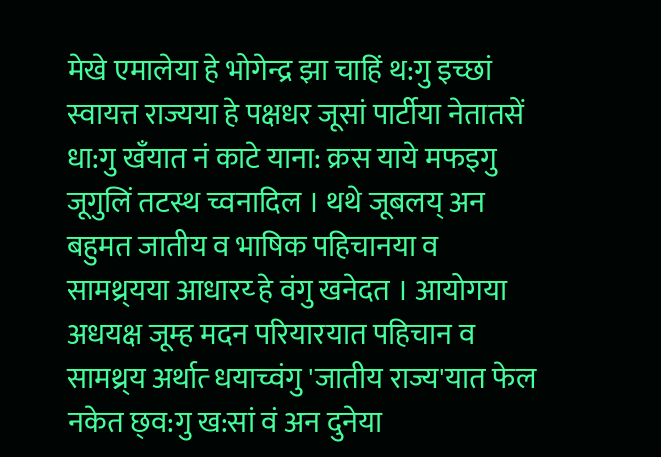मेखे एमालेया हे भोगेन्द्र झा चाहिं थ:गु इच्छां स्वायत्त राज्यया हे पक्षधर जूसां पार्टीया नेतातसें धा:गु खँयात नं काटे याना: क्रस याये मफइगु जूगुलिं तटस्थ च्वनादिल । थथे जूबलय् अन बहुमत जातीय व भाषिक पहिचानया व सामथ्र्यया आधारय्‍ हे वंगु खनेदत । आयोगया अधयक्ष जूम्ह मदन परियारयात पहिचान व सामथ्र्य अर्थात्‍ धयाच्वंगु 'जातीय राज्य'यात फेल नकेत छ्‍व:गु ख:सां वं अन दुनेया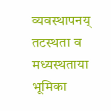व्यवस्थापनय् तटस्थता व मध्यस्थताया भूमिका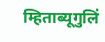म्हिताब्यूगुलिं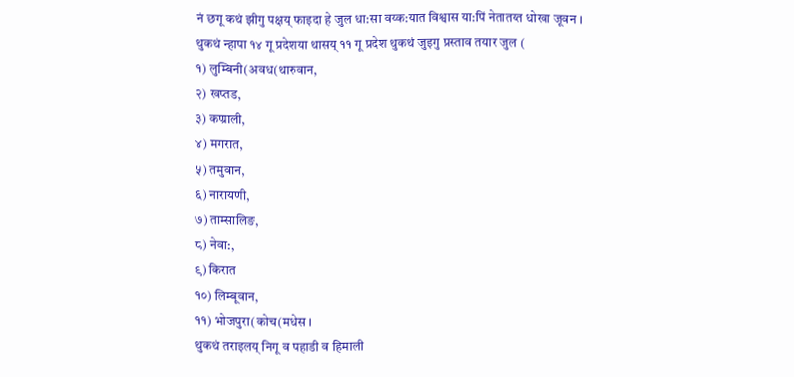नं छगू कथं झीगु पक्षय् फाइदा हे जुल धा:सा वय्‍क:यात विश्वास या:पिं नेतातय्‍त धोखा जूवन । थुकथं न्हापा १४ गू प्रदेशया थासय् ११ गू प्रदेश थुकथं जुइगु प्रस्ताव तयार जुल (
१) लुम्बिनी(अवध(थारुवान,
२) खप्तड,
३) कण्राली,
४) मगरात,
५) तमुवान,
६) नारायणी,
७) ताम्सालिङ,
८) नेवा:,
९) किरात
१०) लिम्बूवान,
११) भोजपुरा(कोच(मधेस ।
थुकथं तराइलय् निगू व पहाडी व हिमाली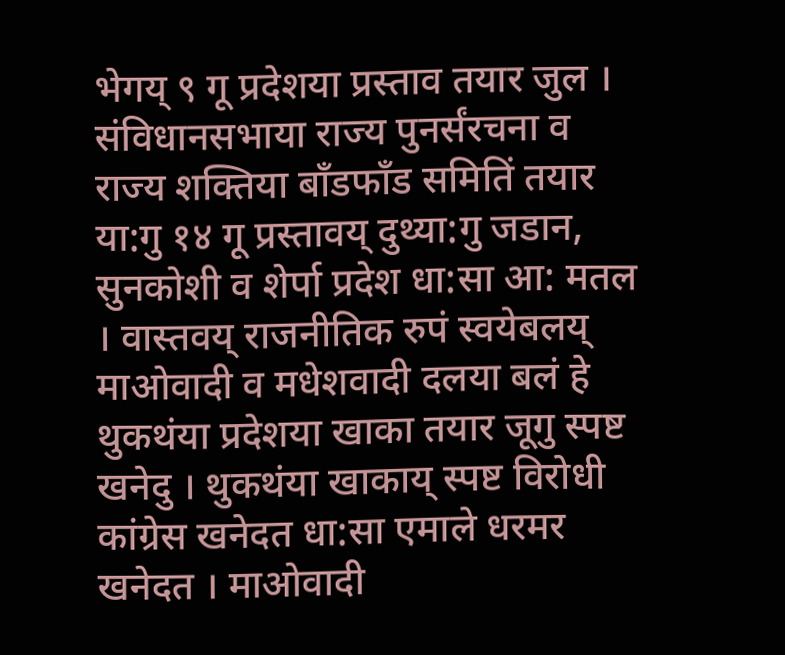भेगय् ९ गू प्रदेशया प्रस्ताव तयार जुल । संविधानसभाया राज्य पुनर्संरचना व राज्य शक्तिया बाँडफाँड समितिं तयार या:गु १४ गू प्रस्तावय् दुथ्या:गु जडान, सुनकोशी व शेर्पा प्रदेश धा:सा आ: मतल । वास्तवय् राजनीतिक रुपं स्वयेबलय् माओवादी व मधेशवादी दलया बलं हे थुकथंया प्रदेशया खाका तयार जूगु स्पष्ट खनेदु । थुकथंया खाकाय् स्पष्ट विरोधी कांग्रेस खनेदत धा:सा एमाले धरमर खनेदत । माओवादी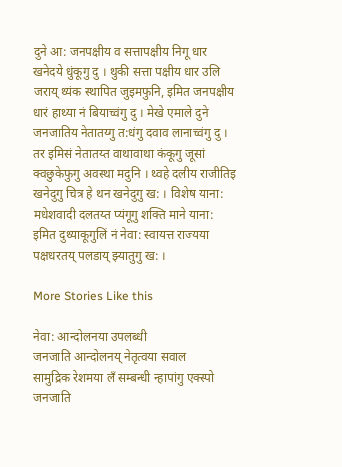दुने आ: जनपक्षीय व सत्तापक्षीय निगू धार खनेदये धुंकूगु दु । थुकी सत्ता पक्षीय धार उलि जराय् थ्यंक स्थापित जुइमफुनि, इमित जनपक्षीय धारं हाथ्या नं बियाच्वंगु दु । मेखे एमाले दुने जनजातिय नेतातय्‍गु त:धंगु दवाव लानाच्वंगु दु । तर इमिसं नेतातय्‍त वाथावाथा कंकूगु जूसां क्वछुकेफुगु अवस्था मदुनि । थ्वहे दलीय राजीतिइ खनेदुगु चित्र हे थन खनेदुगु ख: । विशेष याना: मधेशवादी दलतय्‍त प्यंगूगु शक्ति माने याना: इमित दुथ्याकूगुलिं नं नेवा: स्वायत्त राज्यया पक्षधरतय् पलडाय् झ्यातुगु ख: ।

More Stories Like this

नेवा: आन्दोलनया उपलब्धी
जनजाति आन्दोलनय् नेतृत्वया सवाल
सामुद्रिक रेशमया लँ सम्बन्धी न्हापांगु एक्स्पो
जनजाति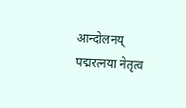आन्दोलनय् पद्मरत्नया नेतृत्व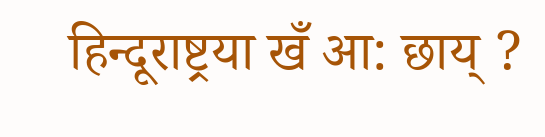हिन्दूराष्ट्रया खँ आ: छाय् ?